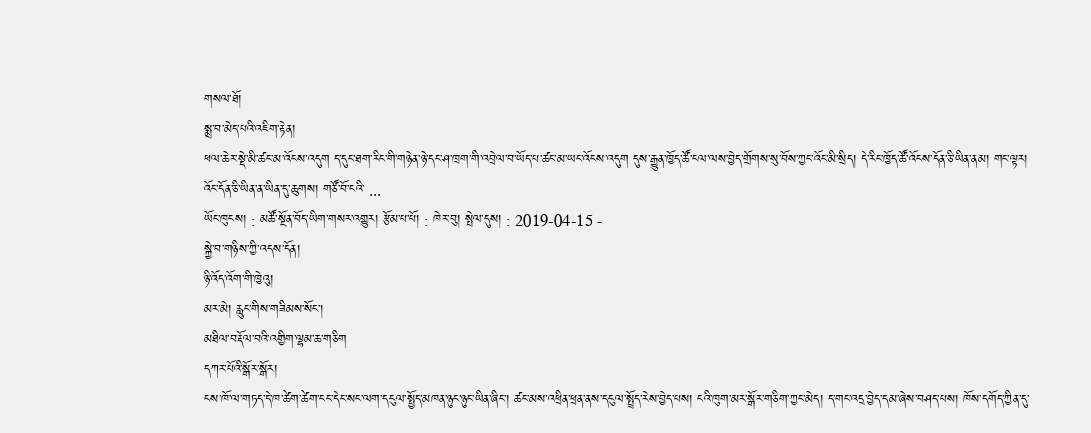གསལ་ཐོ།
སྨྲ་བ་མེད་པའི་འཇིག་རྟེན།
ཕལ་ཆེར་སྡེ་མི་ཚང་མ་འོངས་འདུག ད་དུང་ཐག་རིང་གི་གཉེན་ཉེ་དང་ཤ་ཁྲག་གི་འབྲེལ་བ་ཡོད་པ་ཚང་མ་ཡང་འོངས་འདུག དུས་རྒྱུན་ཁྱོད་ཚོ་ངལ་ལས་བྱེད་གྲོགས་སུ་བོས་ཀྱང་འོང་མི་སྲིད། དེ་རིང་ཁྱོད་ཚོ་འོངས་དོན་ཅི་ཡིན་ནམ། གང་ལྟར། འོང་དོན་ཅི་ཡིན་ན་ཡིན་དུ་ཆུགས། གཙོ་བོ་ངའི་ ...
ཡོང་ཁུངས། : མཚོ་སྔོན་བོད་ཡིག་གསར་འགྱུར། རྩོམ་པ་པོ། : ཁེར་བུ། སྤེལ་དུས། : 2019-04-15 -
སྐྱེ་བ་གཉིས་ཀྱི་འདས་དོན།
ཉི་འོད་འོག་གི་ཁྱེའུ།
མར་མེ། རླུང་གིས་གཟིམས་སོང་།
མཐིལ་བརྡོལ་བའི་འགྱིག་ལྷམ་ཆ་གཅིག
དཀར་པོའི་སྒོར་སྒོར།
ངས་ཁོ་ལ་གཏད་དེ་ཁ་ཚེག་ཚེག་ངང་དེང་སང་ལག་དངུལ་སྤྱོད་མཁན་ཉུང་ཉུང་ཡིན་ཞིང་། ཚང་མས་འཕྲིན་ཕྲན་ནས་དངུལ་སྤྲོད་རེས་བྱེད་པས། ངའི་ཁུག་མར་སྒོར་གཅིག་ཀྱང་མེད། ད་གང་འདྲ་བྱེད་དམ་ཞེས་བཤད་པས། ཁོས་དགོད་ཀྱིན་དུ་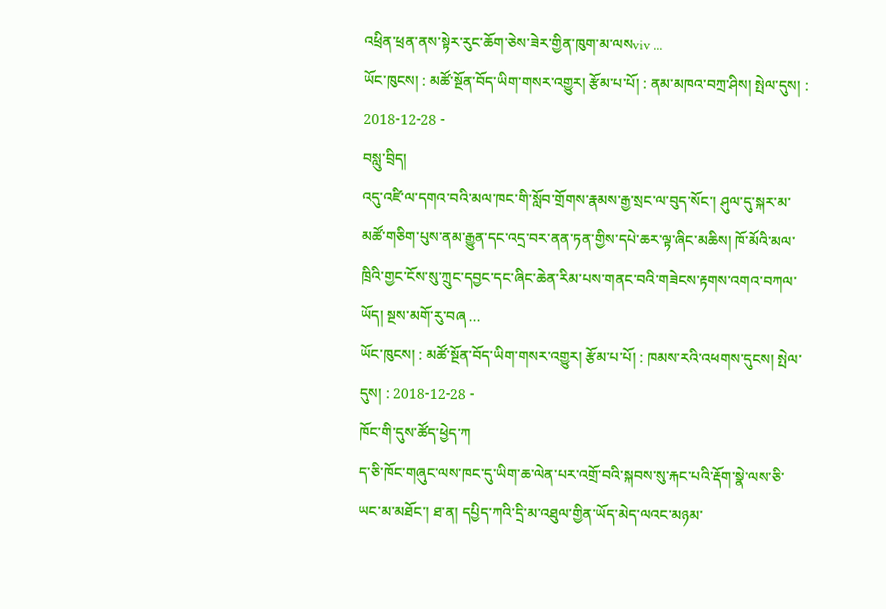འཕྲིན་ཕྲན་ནས་སྟེར་རུང་ཆོག་ཅེས་ཟེར་གྱིན་ཁུག་མ་ལསviv ...
ཡོང་ཁུངས། : མཚོ་སྔོན་བོད་ཡིག་གསར་འགྱུར། རྩོམ་པ་པོ། : ནམ་མཁའ་བཀྲ་ཤིས། སྤེལ་དུས། : 2018-12-28 -
བསླུ་བྲིད།
འདུ་འཛི་ལ་དགའ་བའི་མལ་ཁང་གི་སློབ་གྲོགས་རྣམས་རྒྱ་སྲང་ལ་བུད་སོང་། ཤུལ་དུ་སྐར་མ་མཚོ་གཅིག་པུས་ནམ་རྒྱུན་དང་འདྲ་བར་ནན་ཏན་གྱིས་དཔེ་ཆར་ལྟ་ཞིང་མཆིས། ཁོ་མོའི་མལ་ཁྲིའི་གྱང་ངོས་སུ་ཀྲུང་དབྱང་དང་ཞིང་ཆེན་རིམ་པས་གནང་བའི་གཟེངས་རྟགས་འགའ་བཀལ་ཡོད། སྔས་མགོ་རུ་བཞ ...
ཡོང་ཁུངས། : མཚོ་སྔོན་བོད་ཡིག་གསར་འགྱུར། རྩོམ་པ་པོ། : ཁམས་རའི་འཕགས་དུངས། སྤེལ་དུས། : 2018-12-28 -
ཁོང་གི་དུས་ཚོད་ཕྱེད་ཀ
ད་ཅི་ཁོང་གཞུང་ལས་ཁང་དུ་ཡིག་ཆ་ལེན་པར་འགྲོ་བའི་སྐབས་སུ་རྐང་པའི་རྡོག་སྣེ་ལས་ཅི་ཡང་མ་མཐོང་། ཐ་ན། དཔྱིད་ཀའི་དྲི་མ་འཐུལ་གྱིན་ཡོད་མེད་ལའང་མཉམ་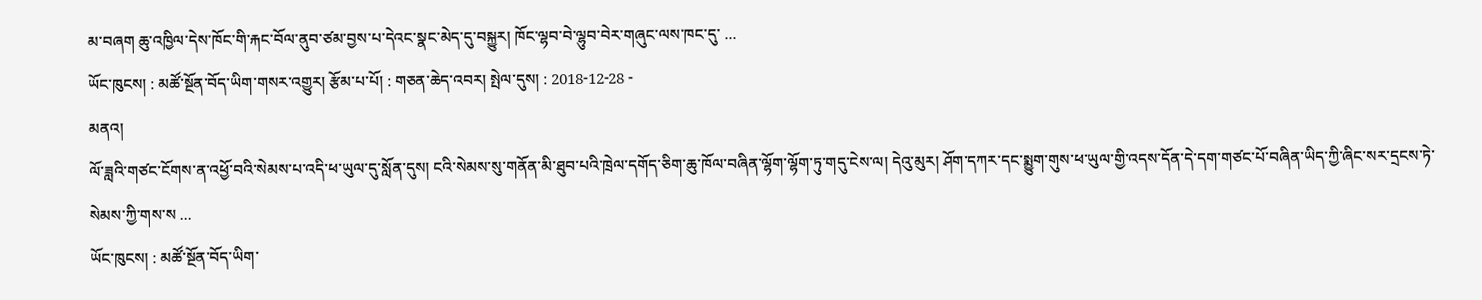མ་བཞག ཆུ་འཁྱིལ་དེས་ཁོང་གི་རྐང་བོལ་ནུབ་ཙམ་བྱས་པ་དེའང་སྣང་མེད་དུ་བསྐྱུར། ཁོང་ལྷབ་བེ་ལྷུབ་བེར་གཞུང་ལས་ཁང་དུ་ ...
ཡོང་ཁུངས། : མཚོ་སྔོན་བོད་ཡིག་གསར་འགྱུར། རྩོམ་པ་པོ། : གཅན་ཆེད་འབར། སྤེལ་དུས། : 2018-12-28 -
མནའ།
ལོ་ཟླའི་གཙང་ངོགས་ན་འཕྱོ་བའི་སེམས་པ་འདི་ཕ་ཡུལ་དུ་སློན་དུས། ངའི་སེམས་སུ་གནོན་མི་ཐུབ་པའི་ཁྲེལ་དགོད་ཅིག་ཆུ་ཁོལ་བཞིན་ལྷོག་ལྷོག་ཏུ་གདུ་ངེས་ལ། དེའུ་མུར། ཤོག་དཀར་དང་སྨྱུག་གུས་ཕ་ཡུལ་གྱི་འདས་དོན་དེ་དག་གཙང་པོ་བཞིན་ཡིད་ཀྱི་ཞིང་སར་དྲངས་ཏེ་སེམས་ཀྱི་གས་ས ...
ཡོང་ཁུངས། : མཚོ་སྔོན་བོད་ཡིག་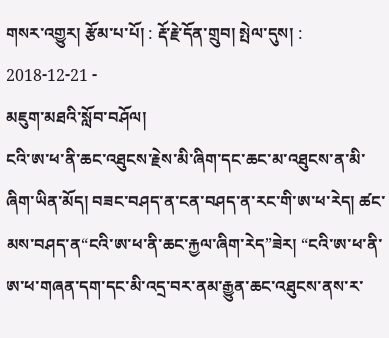གསར་འགྱུར། རྩོམ་པ་པོ། : རྡོ་རྗེ་དོན་གྲུབ། སྤེལ་དུས། : 2018-12-21 -
མཇུག་མཐའི་སློབ་བཤོལ།
ངའི་ཨ་ཕ་ནི་ཆང་འཐུངས་རྗེས་མི་ཞིག་དང་ཆང་མ་འཐུངས་ན་མི་ཞིག་ཡིན་མོད། བཟང་བཤད་ན་ངན་བཤད་ན་རང་གི་ཨ་ཕ་རེད། ཚང་མས་བཤད་ན“ངའི་ཨ་ཕ་ནི་ཆང་རྐྱལ་ཞིག་རེད”ཟེར། “ངའི་ཨ་ཕ་ནི་ཨ་ཕ་གཞན་དག་དང་མི་འདྲ་བར་ནམ་རྒྱུན་ཆང་འཐུངས་ནས་ར་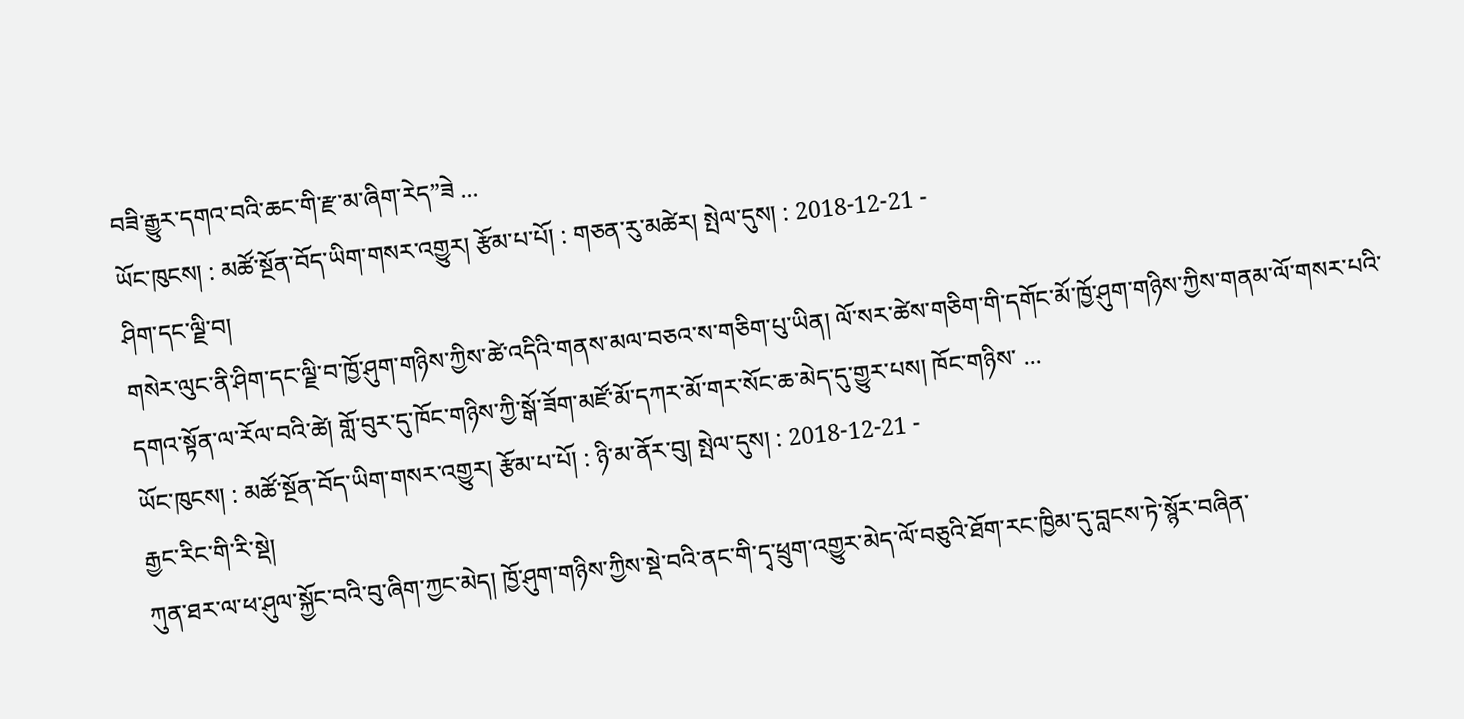བཟི་རྒྱུར་དགའ་བའི་ཆང་གི་རྫ་མ་ཞིག་རེད”ཟེ ...
ཡོང་ཁུངས། : མཚོ་སྔོན་བོད་ཡིག་གསར་འགྱུར། རྩོམ་པ་པོ། : གཅན་རུ་མཚེར། སྤེལ་དུས། : 2018-12-21 -
ཤིག་དང་ལྗི་བ།
གསེར་ལུང་ནི་ཤིག་དང་ལྗི་བ་ཁྱོ་ཤུག་གཉིས་ཀྱིས་ཚེ་འདིའི་གནས་མལ་བཅའ་ས་གཅིག་པུ་ཡིན། ལོ་སར་ཚེས་གཅིག་གི་དགོང་མོ་ཁྱོ་ཤུག་གཉིས་ཀྱིས་གནམ་ལོ་གསར་པའི་དགའ་སྟོན་ལ་རོལ་བའི་ཚེ། གློ་བུར་དུ་ཁོང་གཉིས་ཀྱི་སྒོ་ཟོག་མཛོ་མོ་དཀར་མོ་གར་སོང་ཆ་མེད་དུ་གྱུར་པས། ཁོང་གཉིས་ ...
ཡོང་ཁུངས། : མཚོ་སྔོན་བོད་ཡིག་གསར་འགྱུར། རྩོམ་པ་པོ། : ཉི་མ་ནོར་བུ། སྤེལ་དུས། : 2018-12-21 -
རྒྱང་རིང་གི་རི་སྡེ།
ཀུན་ཐར་ལ་ཕ་ཤུལ་སྐྱོང་བའི་བུ་ཞིག་ཀྱང་མེད། ཁྱོ་ཤུག་གཉིས་ཀྱིས་སྡེ་བའི་ནང་གི་དྭ་ཕྲུག་འགྱུར་མེད་ལོ་བཅུའི་ཐོག་རང་ཁྱིམ་དུ་བླངས་ཏེ་སྙོར་བཞིན་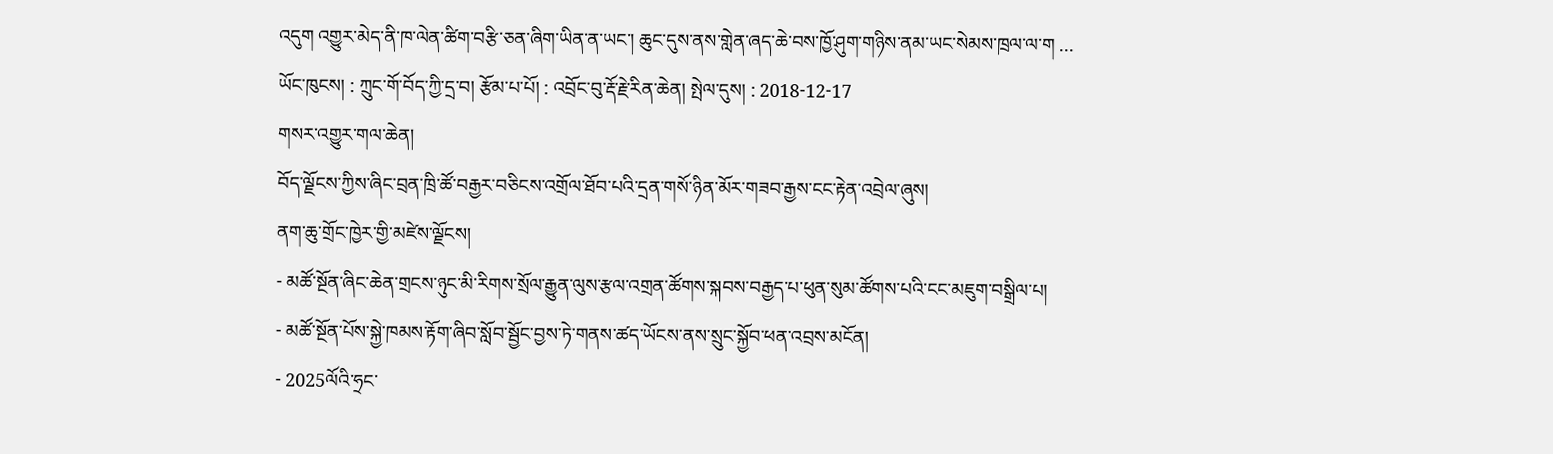འདུག འགྱུར་མེད་ནི་ཁ་ལེན་ཚིག་བརྩི་ཅན་ཞིག་ཡིན་ན་ཡང་། ཆུང་དུས་ནས་གླེན་ཞད་ཆེ་བས་ཁྱོ་ཤུག་གཉིས་ནམ་ཡང་སེམས་ཁྲལ་ལ་ག ...
ཡོང་ཁུངས། : ཀྲུང་གོ་བོད་ཀྱི་དྲ་བ། རྩོམ་པ་པོ། : འབྲོང་བུ་རྡོ་རྗེ་རིན་ཆེན། སྤེལ་དུས། : 2018-12-17
གསར་འགྱུར་གལ་ཆེན།
བོད་ལྗོངས་ཀྱིས་ཞིང་བྲན་ཁྲི་ཚོ་བརྒྱར་བཅིངས་འགྲོལ་ཐོབ་པའི་དྲན་གསོ་ཉིན་མོར་གཟབ་རྒྱས་ངང་རྟེན་འབྲེལ་ཞུས།
ནག་ཆུ་གྲོང་ཁྱེར་གྱི་མཛེས་ལྗོངས།
- མཚོ་སྔོན་ཞིང་ཆེན་གྲངས་ཉུང་མི་རིགས་སྲོལ་རྒྱུན་ལུས་རྩལ་འགྲན་ཚོགས་སྐབས་བརྒྱད་པ་ཕུན་སུམ་ཚོགས་པའི་ངང་མཇུག་བསྒྲིལ་པ།
- མཚོ་སྔོན་པོས་སྐྱེ་ཁམས་རྟོག་ཞིབ་སློབ་སྦྱོང་བྱས་ཏེ་གནས་ཚད་ཡོངས་ནས་སྲུང་སྐྱོབ་ཕན་འབྲས་མངོན།
- 2025ལོའི་ཧྲང་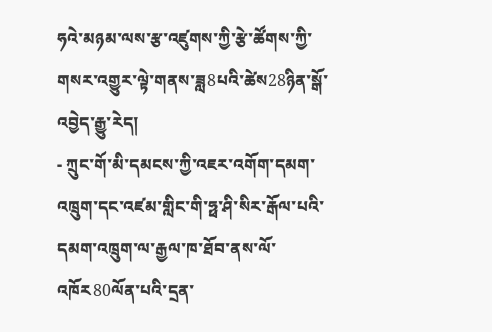ཧའེ་མཉམ་ལས་རྩ་འཛུགས་ཀྱི་རྩེ་ཚོགས་ཀྱི་གསར་འགྱུར་ལྟེ་གནས་ཟླ8པའི་ཚེས28ཉིན་སྒོ་འབྱེད་རྒྱུ་རེད།
- ཀྲུང་གོ་མི་དམངས་ཀྱི་འཇར་འགོག་དམག་འཁྲུག་དང་འཛམ་གླིང་གི་ཧྥ་ཤི་སིར་རྒོལ་པའི་དམག་འཁྲུག་ལ་རྒྱལ་ཁ་ཐོབ་ནས་ལོ་འཁོར80ལོན་པའི་དྲན་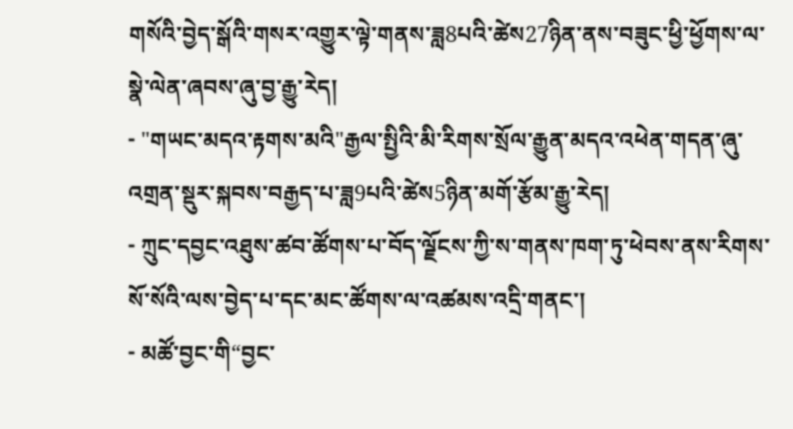གསོའི་བྱེད་སྒོའི་གསར་འགྱུར་ལྟེ་གནས་ཟླ8པའི་ཚེས27ཉིན་ནས་བཟུང་ཕྱི་ཕྱོགས་ལ་སྣེ་ལེན་ཞབས་ཞུ་བྱ་རྒྱུ་རེད།
- "གཡང་མདའ་རྟགས་མའི"རྒྱལ་སྤྱིའི་མི་རིགས་སྲོལ་རྒྱུན་མདའ་འཕེན་གདན་ཞུ་འགྲན་སྡུར་སྐབས་བརྒྱད་པ་ཟླ9པའི་ཚེས5ཉིན་མགོ་རྩོམ་རྒྱུ་རེད།
- ཀྲུང་དབྱང་འཐུས་ཚབ་ཚོགས་པ་བོད་ལྗོངས་ཀྱི་ས་གནས་ཁག་ཏུ་ཕེབས་ནས་རིགས་སོ་སོའི་ལས་བྱེད་པ་དང་མང་ཚོགས་ལ་འཚམས་འདྲི་གནང་།
- མཚོ་བྱང་གི“བྱང་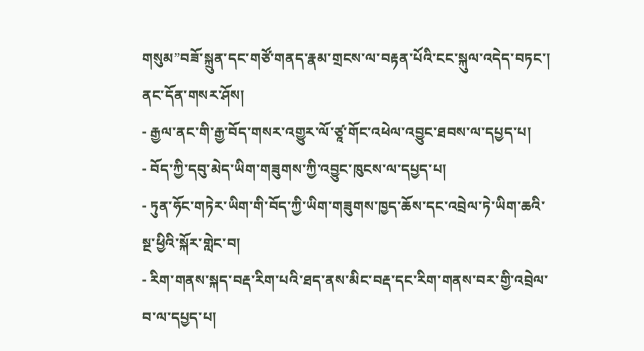གསུམ”བཟོ་སྐྲུན་དང་གཙོ་གནད་རྣམ་གྲངས་ལ་བརྟན་པོའི་ངང་སྐུལ་འདེད་བཏང་།
ནང་དོན་གསར་ཤོས།
- རྒྱལ་ནང་གི་རྒྱ་བོད་གསར་འགྱུར་ལོ་ཙཱ་གོང་འཕེལ་འབྱུང་ཐབས་ལ་དཔྱད་པ།
- བོད་ཀྱི་དབུ་མེད་ཡིག་གཟུགས་ཀྱི་འབྱུང་ཁུངས་ལ་དཔྱད་པ།
- ཏུན་ཧོང་གཏེར་ཡིག་གི་བོད་ཀྱི་ཡིག་གཟུགས་ཁྱད་ཆོས་དང་འབྲེལ་ཏེ་ཡིག་ཆའི་སྔ་ཕྱིའི་སྐོར་གླེང་བ།
- རིག་གནས་སྐད་བརྡ་རིག་པའི་ཐད་ནས་མིང་བརྡ་དང་རིག་གནས་བར་གྱི་འབྲེལ་བ་ལ་དཔྱད་པ།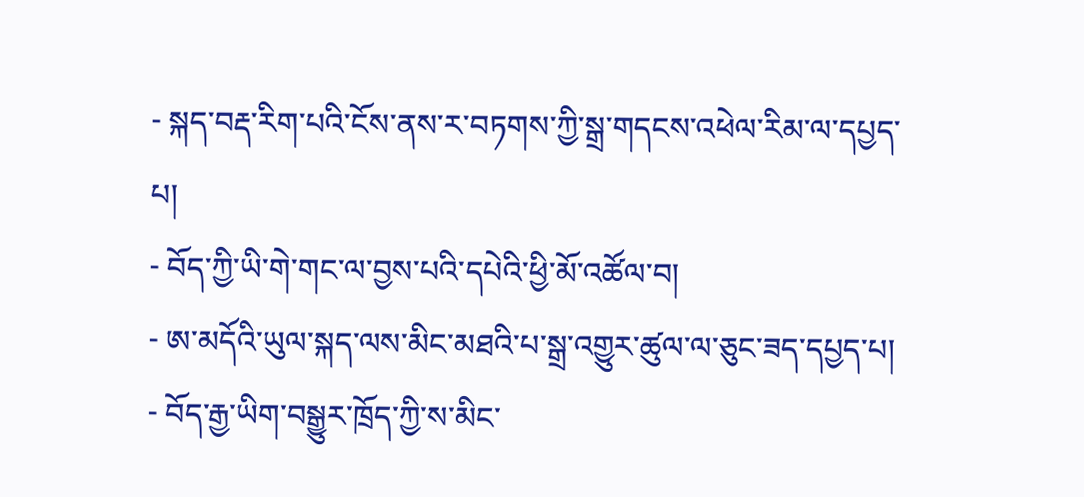- སྐད་བརྡ་རིག་པའི་ངོས་ནས་ར་བཏགས་ཀྱི་སྒྲ་གདངས་འཕེལ་རིམ་ལ་དཔྱད་པ།
- བོད་ཀྱི་ཡི་གེ་གང་ལ་བྱས་པའི་དཔེའི་ཕྱི་མོ་འཚོལ་བ།
- ཨ་མདོའི་ཡུལ་སྐད་ལས་མིང་མཐའི་པ་སྒྲ་འགྱུར་ཚུལ་ལ་ཅུང་ཟད་དཔྱད་པ།
- བོད་རྒྱ་ཡིག་བསྒྱུར་ཁྲོད་ཀྱི་ས་མིང་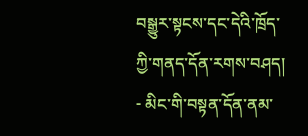བསྒྱུར་སྟངས་དང་དེའི་ཁྲོད་ཀྱི་གནད་དོན་རགས་བཤད།
- མིང་གི་བསྟན་དོན་ནམ་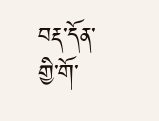བརྡ་དོན་གྱི་གོ་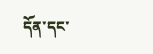དོན་དང་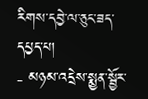རིགས་དབྱེ་ལ་ཅུང་ཟད་དཔྱད་པ།
- མཉམ་འདྲེས་སྨྱན་སྦྱོར་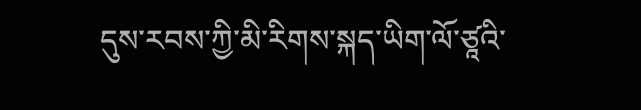དུས་རབས་ཀྱི་མི་རིགས་སྐད་ཡིག་ལོ་ཙཱའི་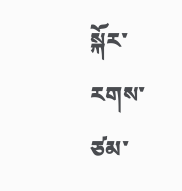སྐོར་རགས་ཙམ་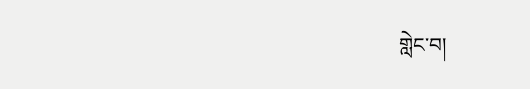གླེང་བ།